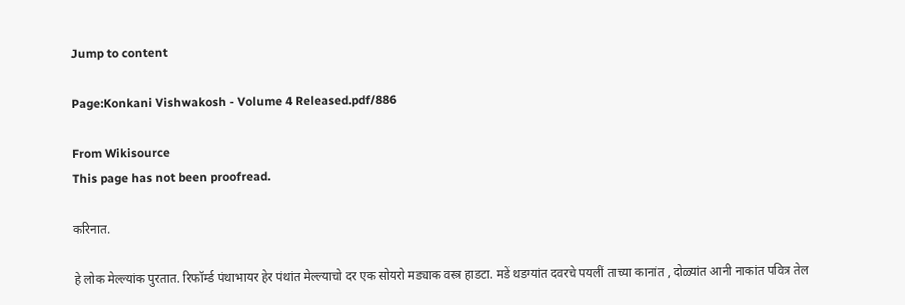Jump to content

Page:Konkani Vishwakosh - Volume 4 Released.pdf/886

From Wikisource
This page has not been proofread.

करिनात.

हे लोक मेल्ल्यांक पुरतात. रिफॉर्म्ड पंथाभायर हेर पंथांत मेल्ल्याचो दर एक सोयरो मड्याक वस्त्र हाडटा. मडें थडग्यांत दवरचे पयलीं ताच्या कानांत , दोळ्यांत आनी नाकांत पवित्र तेल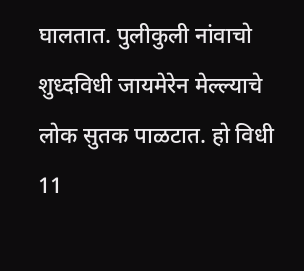घालतात. पुलीकुली नांवाचो शुध्दविधी जायमेरेन मेल्ल्याचे लोक सुतक पाळटात. हो विधी 11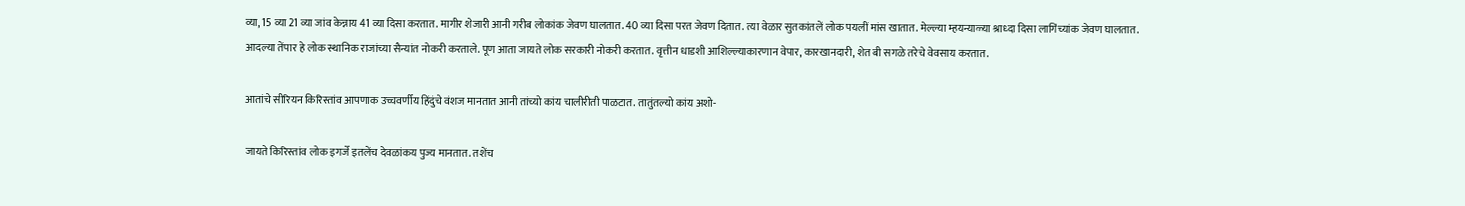व्या, 15 व्या 21 व्या जांव केन्नाय 41 व्या दिसा करतात. मागीर शेजारी आनी गरीब लोकांक जेवण घालतात. 40 व्या दिसा परत जेवण दितात. त्या वेळार सुतकांतलें लोक पयलीं मांस खातात. मेल्ल्या म्हयन्याळ्या श्राध्दा दिसा लागिंच्यांक जेवण घालतात. आदल्या तेंपार हे लोक स्थानिक राजांच्या सैन्यांत नोकरी करताले. पूण आता जायते लोक सरकारी नोकरी करतात. वृत्तीन धाडशी आशिल्ल्याकारणान वेपार, कारखानदारी, शेत बी सगळे तरेचे वेवसाय करतात.

आतांचे सीरियन किरिस्तांव आपणाक उच्चवर्णीय हिंदुंचे वंशज मानतात आनी तांच्यो कांय चालीरीती पाळटात. तातुंतल्यो कांय अशो-

जायते किरिस्तांव लोक इगर्जे इतलेंच देवळांकय पुज्य मानतात. तशेंच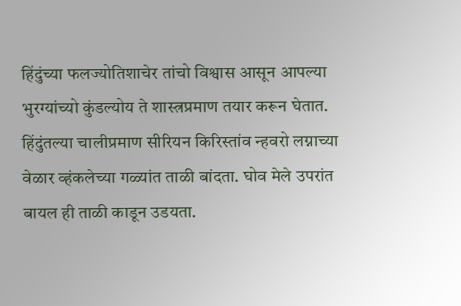हिंदुंच्या फलज्योतिशाचेर तांचो विश्वास आसून आपल्या भुरग्यांच्यो कुंडल्योय ते शास्त्रप्रमाण तयार करून घेतात. हिंदुंतल्या चालीप्रमाण सीरियन किरिस्तांव न्हवरो लग्नाच्या वेळार व्हंकलेच्या गळ्यांत ताळी बांदता. घोव मेले उपरांत बायल ही ताळी काडून उडयता.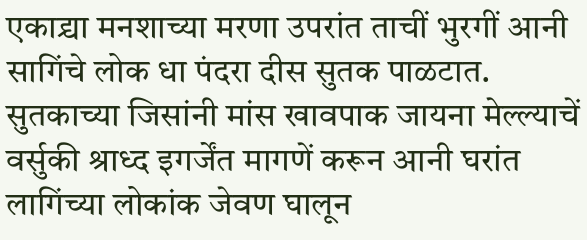एकाद्र्या मनशाच्या मरणा उपरांत ताचीं भुरगीं आनी सागिंचे लोक धा पंदरा दीस सुतक पाळटात. सुतकाच्या जिसांनी मांस खावपाक जायना मेल्ल्याचें वर्सुकी श्राध्द इगर्जेंत मागणें करून आनी घरांत लागिंच्या लोकांक जेवण घालून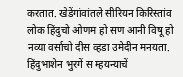करतात. खेडेंगांवांतले सीरियन किरिस्तांव लोक हिंदुचो ओणम हो सण आनी विषू हो नव्या वर्साचो दीस व्हडा उमेदीन मनयता. हिंदुभाशेन भुरगें स म्हयन्याचें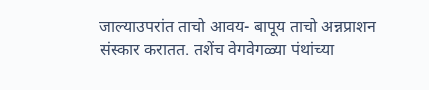जाल्याउपरांत ताचो आवय- बापूय ताचो अन्नप्राशन संस्कार करातत. तशेंच वेगवेगळ्या पंथांच्या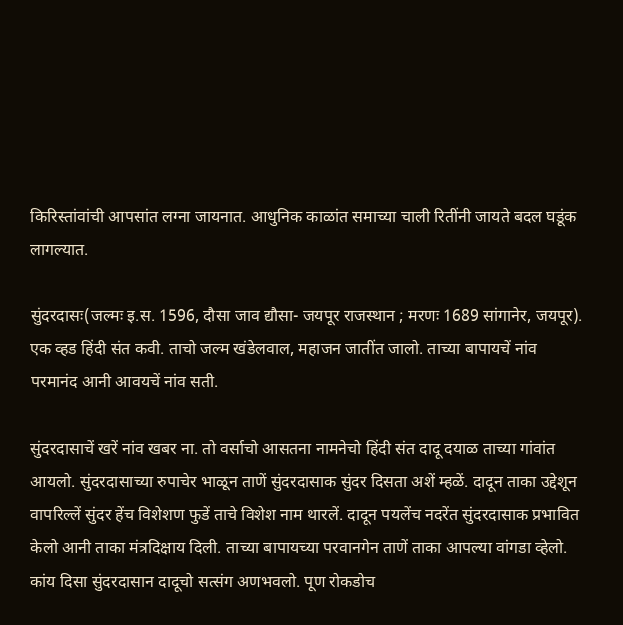किरिस्तांवांची आपसांत लग्ना जायनात. आधुनिक काळांत समाच्या चाली रितींनी जायते बदल घडूंक लागल्यात.

सुंदरदासः(जल्मः इ.स. 1596, दौसा जाव द्यौसा- जयपूर राजस्थान ; मरणः 1689 सांगानेर, जयपूर). एक व्हड हिंदी संत कवी. ताचो जल्म खंडेलवाल, महाजन जातींत जालो. ताच्या बापायचें नांव परमानंद आनी आवयचें नांव सती.

सुंदरदासाचें खरें नांव खबर ना. तो वर्साचो आसतना नामनेचो हिंदी संत दादू दयाळ ताच्या गांवांत आयलो. सुंदरदासाच्या रुपाचेर भाळून ताणें सुंदरदासाक सुंदर दिसता अशें म्हळें. दादून ताका उद्देशून वापरिल्लें सुंदर हेंच विशेशण फुडें ताचे विशेश नाम थारलें. दादून पयलेंच नदरेंत सुंदरदासाक प्रभावित केलो आनी ताका मंत्रदिक्षाय दिली. ताच्या बापायच्या परवानगेन ताणें ताका आपल्या वांगडा व्हेलो. कांय दिसा सुंदरदासान दादूचो सत्संग अणभवलो. पूण रोकडोच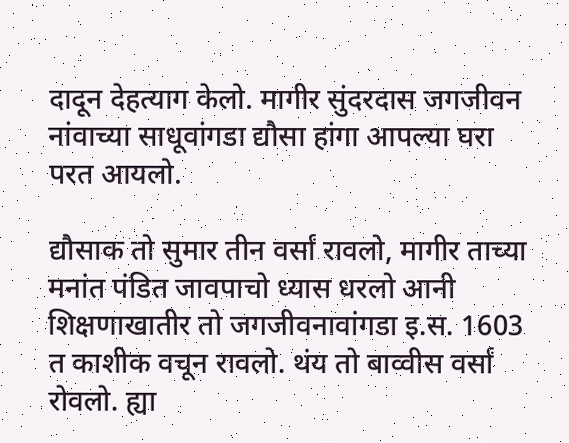दादून देहत्याग केलो. मागीर सुंदरदास जगजीवन नांवाच्या साधूवांगडा द्यौसा हांगा आपल्या घरा परत आयलो.

द्यौसाक तो सुमार तीन वर्सां रावलो, मागीर ताच्या मनांत पंडित जावपाचो ध्यास धरलो आनी शिक्षणाखातीर तो जगजीवनावांगडा इ.स. 1603 त काशीक वचून रावलो. थंय तो बाव्वीस वर्सां रोवलो. ह्या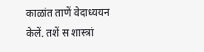काळांत ताणें वेदाध्ययन केलें. तशें स शास्त्रां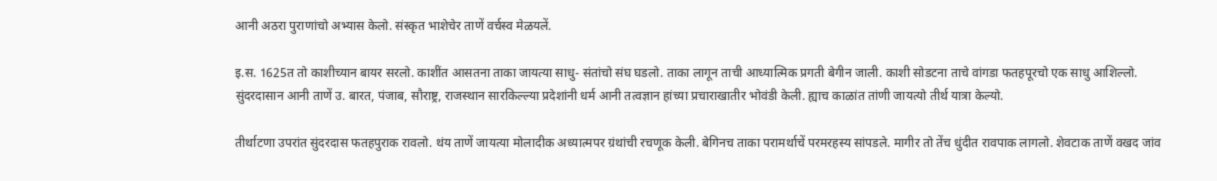आनी अठरा पुराणांचो अभ्यास केलो. संस्कृत भाशेचेर ताणें वर्चस्व मेळयलें.

इ.स. 1625त तो काशीच्यान बायर सरलो. काशींत आसतना ताका जायत्या साधु- संतांचो संघ घडलो. ताका लागून ताची आध्यात्मिक प्रगती बेगीन जाली. काशी सोडटना ताचे वांगडा फतहपूरचो एक साधु आशिल्लो. सुंदरदासान आनी ताणें उ. बारत, पंजाब, सौराष्ट्र, राजस्थान सारकिल्ल्या प्रदेशांनी धर्म आनी तत्वज्ञान हांच्या प्रचाराखातीर भोवंडी केली. ह्याच काळांत तांणी जायत्यो तीर्थ यात्रा केल्यो.

तीर्थाटणा उपरांत सुंदरदास फतहपुराक रावलो. थंय ताणें जायत्या मोलादीक अध्यात्मपर ग्रंथांची रचणूक केली. बेगिनच ताका परामर्थाचें परमरहस्य सांपडले. मागीर तो तेंच धुंदीत रावपाक लागलो. शेवटाक ताणें वखद जांव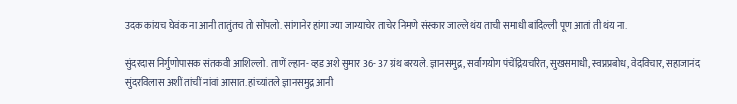उदक कांयच घेवंक ना आनी तातुंतच तो सोंपलो. सांगानेर हांगा ज्या जाग्याचेर ताचेर निमणे संस्कार जाल्ले थंय ताची समाधी बांदिल्ली पूण आतां ती थंय ना.

सुंदरदास निर्गुणोपासक संतकवी आशिल्लो. ताणें ल्हान- व्हड अशे सुमार 36- 37 ग्रंथ बरयले. ज्ञानसमुद्र, सर्वांगयोग पंचेंद्रियचरित, सुखसमाधी, स्वप्नप्रबोध, वेदविचार, सहाजानंद सुंदरविलास अशीं तांचीं नांवां आसात. हांच्यांतले ज्ञानसमुद्र आनी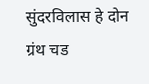सुंदरविलास हे दोन ग्रंथ चड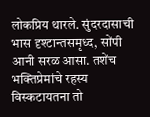लोकप्रिय थारले. सुंदरदासाची भास दृश्टान्तसमृध्द, सोंपी आनी सरळ आसा. तशेंच भक्तिप्रेमांचे रहस्य विस्कटायतना तो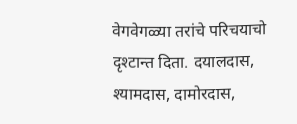वेगवेगळ्या तरांचे परिचयाचो दृश्टान्त दिता. दयालदास, श्यामदास, दामोरदास,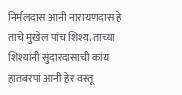निर्मलदास आनी नारायणदास हे ताचे मुखेल पांच शिश्य. ताच्या शिश्यांनी सुंदारदासाची कांय हातबरपां आनी हेर वस्तू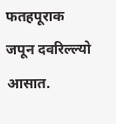फतहपूराक जपून दवरिल्ल्यो आसात.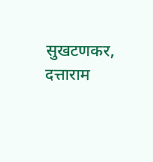सुखटणकर, दत्ताराम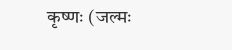कृष्णः (जल्मः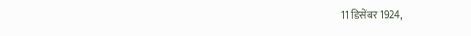11 डिसेंबर 1924,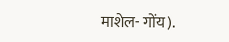माशेल- गोंय).